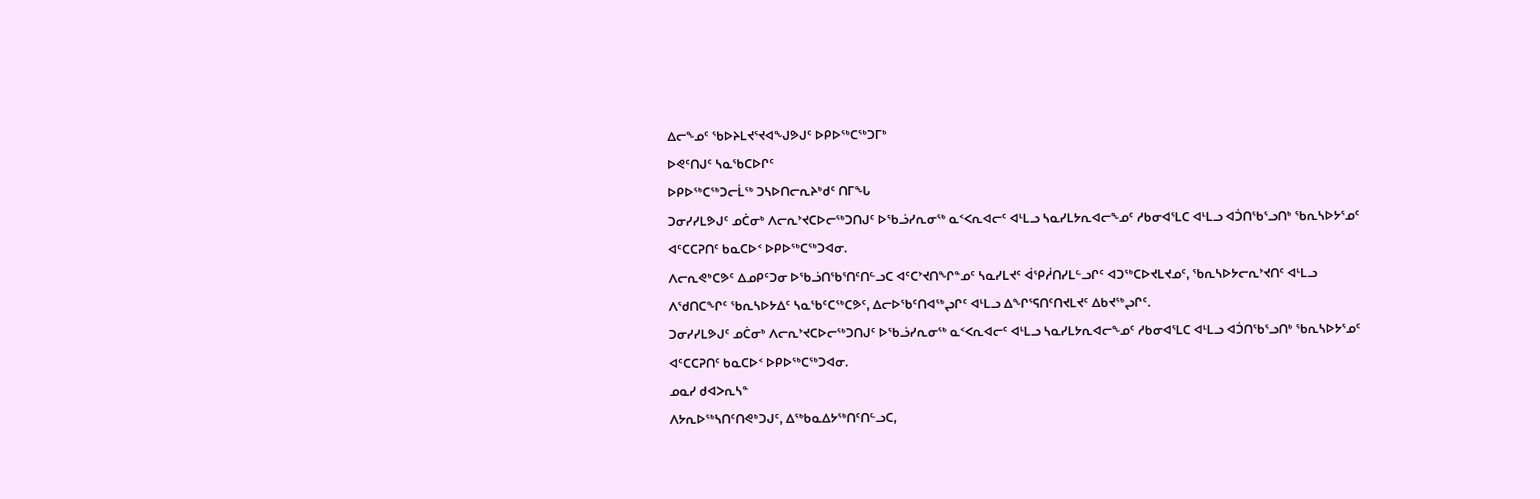ᐃᓕᖕᓄᑦ ᖃᐅᔨᒪᔪᕐᔪᐊᖑᕗᒍᑦ ᐅᑭᐅᖅᑕᖅᑐᒥᒃ
ᐅᕙᑦᑎᒍᑦ ᓴᓇᖃᑕᐅᒋᑦ
ᐅᑭᐅᖅᑕᖅᑐᓕᒫᖅ ᑐᓴᐅᑎᓕᕆᔨᒃᑯᑦ ᑎᒥᖓ
ᑐᓂᓯᓯᒪᕗᒍᑦ ᓄᑖᓂᒃ ᐱᓕᕆᔾᔪᑕᐅᓕᖅᑐᑎᒍᑦ ᐅᖃᓘᓯᕆᓂᖅ ᓇᑉᐸᕆᐊᓕᑦ ᐊᒻᒪᓗ ᓴᓇᓯᒪᔭᕆᐊᓕᖕᓄᑦ ᓱᑲᓂᐊᕐᒪᑕ ᐊᒻᒪᓗ ᐊᑑᑎᖃᕐᓗᑎᒃ ᖃᕆᓴᐅᔭᕐᓄᑦ ᐊᑦᑕᑕᕈᑎᑦ ᑲᓇᑕᐅᑉ ᐅᑭᐅᖅᑕᖅᑐᐊᓂ.
ᐱᓕᕆᕙᒃᑕᕗᑦ ᐃᓄᑭᑦᑐᓂ ᐅᖃᓘᑎᖃᕐᑎᑦᑎᓪᓗᑕ ᐊᑦᑕᔾᔪᑎᖏᓐᓄᑦ ᓴᓇᓯᒪᔪᑦ ᐋᕿᓲᑎᓯᒪᓪᓗᒋᑦ ᐊᑐᖅᑕᐅᔪᒪᔪᓄᑦ, ᖃᕆᓴᐅᔭᓕᕆᔾᔪᑎᑦ ᐊᒻᒪᓗ ᐱᖁᑎᑕᖏᑦ ᖃᕆᓴᐅᔭᐃᑦ ᓴᓇᖃᑦᑕᖅᑕᕗᑦ, ᐃᓕᐅᖃᑦᑎᐊᖅᖢᒋᑦ ᐊᒻᒪᓗ ᐃᖏᕐᕋᑎᑦᑎᔪᒪᔪᑦ ᐃᑲᔪᖅᖢᒋᑦ.
ᑐᓂᓯᓯᒪᕗᒍᑦ ᓄᑖᓂᒃ ᐱᓕᕆᔾᔪᑕᐅᓕᖅᑐᑎᒍᑦ ᐅᖃᓘᓯᕆᓂᖅ ᓇᑉᐸᕆᐊᓕᑦ ᐊᒻᒪᓗ ᓴᓇᓯᒪᔭᕆᐊᓕᖕᓄᑦ ᓱᑲᓂᐊᕐᒪᑕ ᐊᒻᒪᓗ ᐊᑑᑎᖃᕐᓗᑎᒃ ᖃᕆᓴᐅᔭᕐᓄᑦ ᐊᑦᑕᑕᕈᑎᑦ ᑲᓇᑕᐅᑉ ᐅᑭᐅᖅᑕᖅᑐᐊᓂ.
ᓄᓇᓯ ᑯᐊᐳᕆᓴᓐ
ᐱᔭᕆᐅᖅᓴᑎᑦᑎᕙᒃᑐᒍᑦ, ᐃᖅᑲᓇᐃᔭᖅᑎᑦᑎᓪᓗᑕ,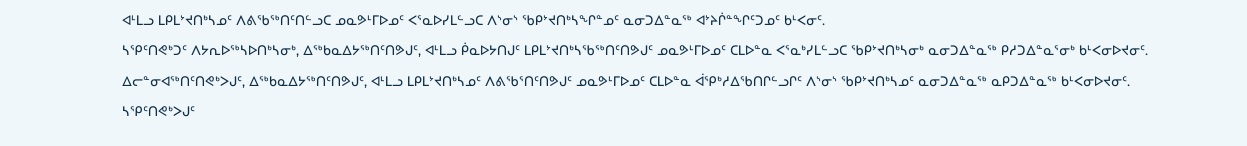ᐊᒻᒪᓗ ᒪᑭᒪᔾᔪᑎᒃᓴᓄᑦ ᐱᕕᖃᖅᑎᑦᑎᓪᓗᑕ ᓄᓇᕗᒻᒥᐅᓄᑦ ᐸᕐᓇᐅᓯᒪᓪᓗᑕ ᐱᔅᓂᔅ ᖃᑭᔾᔪᑎᒃᓴᖏᓐᓄᑦ ᓇᓂᑐᐃᓐᓇᖅ ᐊᔾᔨᒌᓐᖏᑦᑐᓄᑦ ᑲᒻᐸᓂᑦ.
ᓴᕿᑦᑎᕙᒃᑐᑦ ᐱᔭᕆᐅᖅᓴᐅᑎᒃᓴᓂᒃ, ᐃᖅᑲᓇᐃᔭᖅᑎᑦᑎᕗᒍᑦ, ᐊᒻᒪᓗ ᑮᓇᐅᔭᑎᒍᑦ ᒪᑭᒪᔾᔪᑎᒃᓴᖃᖅᑎᑦᑎᕗᒍᑦ ᓄᓇᕗᒻᒥᐅᓄᑦ ᑕᒪᐅᓐᓇ ᐸᕐᓇᒃᓯᒪᓪᓗᑕ ᖃᑭᔾᔪᑎᒃᓴᓂᒃ ᓇᓂᑐᐃᓐᓇᖅ ᑭᓱᑐᐃᓐᓇᕐᓂᒃ ᑲᒻᐸᓂᐅᔪᓂᑦ.
ᐃᓕᓐᓂᐊᖅᑎᑦᑎᕙᒃᐳᒍᑦ, ᐃᖅᑲᓇᐃᔭᖅᑎᑦᑎᕗᒍᑦ, ᐊᒻᒪᓗ ᒪᑭᒪᔾᔪᑎᒃᓴᓄᑦ ᐱᕕᖃᕐᑎᑦᑎᕗᒍᑦ ᓄᓇᕗᒻᒥᐅᓄᑦ ᑕᒪᐅᓐᓇ ᐋᕿᒃᓱᐃᖃᑎᒋᓪᓗᒋᑦ ᐱᔅᓂᔅ ᖃᑭᔾᔪᑎᒃᓴᓄᑦ ᓇᓂᑐᐃᓐᓇᖅ ᓇᑭᑐᐃᓐᓇᖅ ᑲᒻᐸᓂᐅᔪᓂᑦ.
ᓴᕿᑦᑎᕙᒃᐳᒍᑦ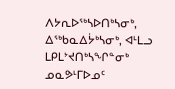ᐱᔭᕆᐅᖅᓴᐅᑎᒃᓴᓂᒃ, ᐃᖅᑲᓇᐃᔮᒃᓴᓂᒃ, ᐊᒻᒪᓗ ᒪᑭᒪᔾᔪᑎᒃᓴᖏᓐᓂᒃ ᓄᓇᕗᒻᒥᐅᓄᑦ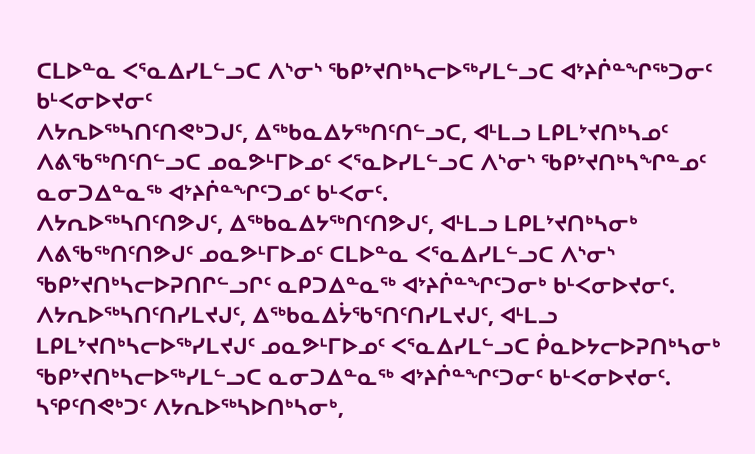ᑕᒪᐅᓐᓇ ᐸᕐᓇᐃᓯᒪᓪᓗᑕ ᐱᔅᓂᔅ ᖃᑭᔾᔪᑎᒃᓴᓕᐅᖅᓯᒪᓪᓗᑕ ᐊᔾᔨᒌᓐᖏᖅᑐᓂᑦ ᑲᒻᐸᓂᐅᔪᓂᑦ
ᐱᔭᕆᐅᖅᓴᑎᑦᑎᕙᒃᑐᒍᑦ, ᐃᖅᑲᓇᐃᔭᖅᑎᑦᑎᓪᓗᑕ, ᐊᒻᒪᓗ ᒪᑭᒪᔾᔪᑎᒃᓴᓄᑦ ᐱᕕᖃᖅᑎᑦᑎᓪᓗᑕ ᓄᓇᕗᒻᒥᐅᓄᑦ ᐸᕐᓇᐅᓯᒪᓪᓗᑕ ᐱᔅᓂᔅ ᖃᑭᔾᔪᑎᒃᓴᖏᓐᓄᑦ ᓇᓂᑐᐃᓐᓇᖅ ᐊᔾᔨᒌᓐᖏᑦᑐᓄᑦ ᑲᒻᐸᓂᑦ.
ᐱᔭᕆᐅᖅᓴᑎᑦᑎᕗᒍᑦ, ᐃᖅᑲᓇᐃᔭᖅᑎᑦᑎᕗᒍᑦ, ᐊᒻᒪᓗ ᒪᑭᒪᔾᔪᑎᒃᓴᓂᒃ ᐱᕕᖃᖅᑎᑦᑎᕗᒍᑦ ᓄᓇᕗᒻᒥᐅᓄᑦ ᑕᒪᐅᓐᓇ ᐸᕐᓇᐃᓯᒪᓪᓗᑕ ᐱᔅᓂᔅ ᖃᑭᔾᔪᑎᒃᓴᓕᐅᕈᑎᒋᓪᓗᒋᑦ ᓇᑭᑐᐃᓐᓇᖅ ᐊᔾᔨᒌᓐᖏᑦᑐᓂᒃ ᑲᒻᐸᓂᐅᔪᓂᑦ.
ᐱᔭᕆᐅᖅᓴᑎᑦᑎᓯᒪᔪᒍᑦ, ᐃᖅᑲᓇᐃᔮᖃᕐᑎᑦᑎᓯᒪᔪᒍᑦ, ᐊᒻᒪᓗ ᒪᑭᒪᔾᔪᑎᒃᓴᓕᐅᖅᓯᒪᔪᒍᑦ ᓄᓇᕗᒻᒥᐅᓄᑦ ᐸᕐᓇᐃᓯᒪᓪᓗᑕ ᑮᓇᐅᔭᓕᐅᕈᑎᒃᓴᓂᒃ ᖃᑭᔾᔪᑎᒃᓴᓕᐅᖅᓯᒪᓪᓗᑕ ᓇᓂᑐᐃᓐᓇᖅ ᐊᔾᔨᒌᓐᖏᑦᑐᓂᑦ ᑲᒻᐸᓂᐅᔪᓂᑦ.
ᓴᕿᑦᑎᕙᒃᑐᑦ ᐱᔭᕆᐅᖅᓴᐅᑎᒃᓴᓂᒃ,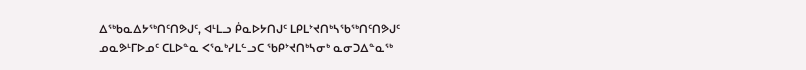ᐃᖅᑲᓇᐃᔭᖅᑎᑦᑎᕗᒍᑦ, ᐊᒻᒪᓗ ᑮᓇᐅᔭᑎᒍᑦ ᒪᑭᒪᔾᔪᑎᒃᓴᖃᖅᑎᑦᑎᕗᒍᑦ ᓄᓇᕗᒻᒥᐅᓄᑦ ᑕᒪᐅᓐᓇ ᐸᕐᓇᒃᓯᒪᓪᓗᑕ ᖃᑭᔾᔪᑎᒃᓴᓂᒃ ᓇᓂᑐᐃᓐᓇᖅ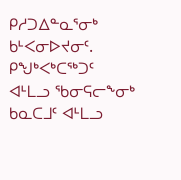ᑭᓱᑐᐃᓐᓇᕐᓂᒃ ᑲᒻᐸᓂᐅᔪᓂᑦ.
ᑭᖑᒃᐸᒃᑕᖅᑐᑦ ᐊᒻᒪᓗ ᖃᓂᕋᓕᖕᓂᒃ ᑲᓇᑕᒧᑦ ᐊᒻᒪᓗ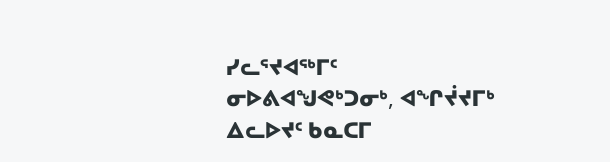ᓯᓚᕐᔪᐊᖅᒥᑦ ᓂᐅᕕᐊᖑᕙᒃᑐᓂᒃ, ᐊᖏᔫᔪᒥᒃ ᐃᓚᐅᔪᑦ ᑲᓇᑕᒥ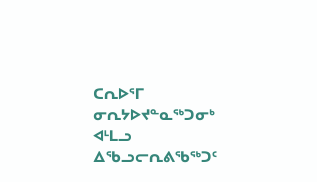ᑕᕆᐅᕐᒥ ᓂᕆᔭᐅᔪᓐᓇᖅᑐᓂᒃ ᐊᒻᒪᓗ ᐃᖃᓗᓕᕆᕕᖃᖅᑐᑦ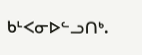ᑲᒻᐸᓂᐅᓪᓗᑎᒃ.